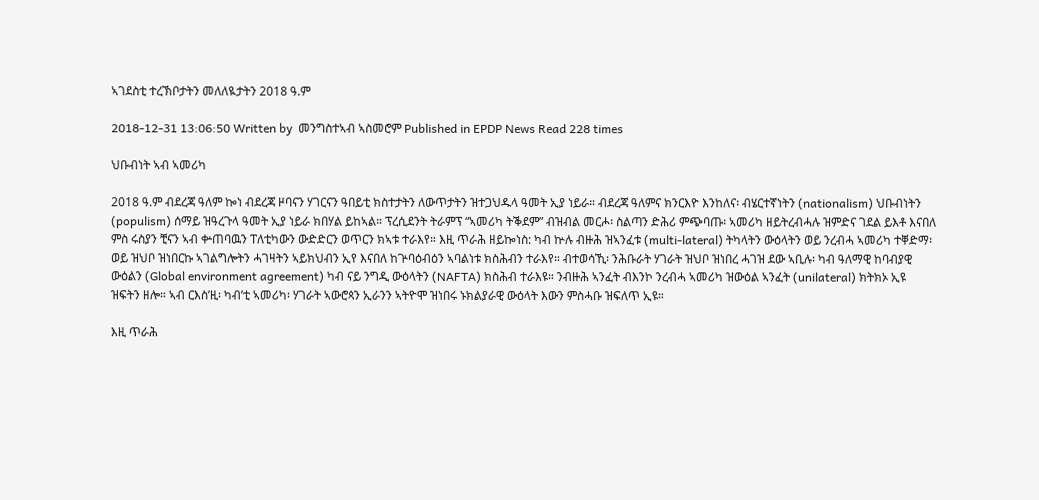ኣገደስቲ ተረኽቦታትን መለለዪታትን 2018 ዓ.ም

2018-12-31 13:06:50 Written by  መንግስተኣብ ኣስመሮም Published in EPDP News Read 228 times

ህቡብነት ኣብ ኣመሪካ

2018 ዓ.ም ብደረጃ ዓለም ኰነ ብደረጃ ዞባናን ሃገርናን ዓበይቲ ክስተታትን ለውጥታትን ዝተጋህዱላ ዓመት ኢያ ነይራ። ብደረጃ ዓለምና ክንርእዮ እንከለና፡ ብሄርተኛነትን (nationalism) ህቡብነትን (populism) ሰማይ ዝዓረጉላ ዓመት ኢያ ነይራ ክበሃል ይከኣል። ፕረሲደንት ትራምፕ “ኣመሪካ ትቕደም” ብዝብል መርሖ፡ ስልጣን ድሕሪ ምጭባጡ፡ ኣመሪካ ዘይትረብሓሉ ዝምድና ገደል ይእቶ እናበለ ምስ ሩስያን ቺናን ኣብ ቍጠባዉን ፐለቲካውን ውድድርን ወጥርን ክኣቱ ተራእየ። እዚ ጥራሕ ዘይኰነስ: ካብ ኵሉ ብዙሕ ዝኣንፈቱ (multi-lateral) ትካላትን ውዕላትን ወይ ንረብሓ ኣመሪካ ተቐድማ፡ ወይ ዝህቦ ዝነበርኩ ኣገልግሎትን ሓገዛትን ኣይክህብን ኢየ እናበለ ከጕባዕብዕን ኣባልነቱ ክስሕብን ተራእየ። ብተወሳኺ፡ ንሕቡራት ሃገራት ዝህቦ ዝነበረ ሓገዝ ደው ኣቢሉ፡ ካብ ዓለማዊ ከባብያዊ ውዕልን (Global environment agreement) ካብ ናይ ንግዲ ውዕላትን (NAFTA) ክስሕብ ተራእዩ። ንብዙሕ ኣንፈት ብእንኮ ንረብሓ ኣመሪካ ዝውዕል ኣንፈት (unilateral) ክትክኦ ኢዩ ዝፍትን ዘሎ። ኣብ ርእስ’ዚ፡ ካብ’ቲ ኣመሪካ፡ ሃገራት ኣውሮጳን ኢራንን ኣትዮሞ ዝነበሩ ኑክልያራዊ ውዕላት እውን ምስሓቡ ዝፍለጥ ኢዩ።

እዚ ጥራሕ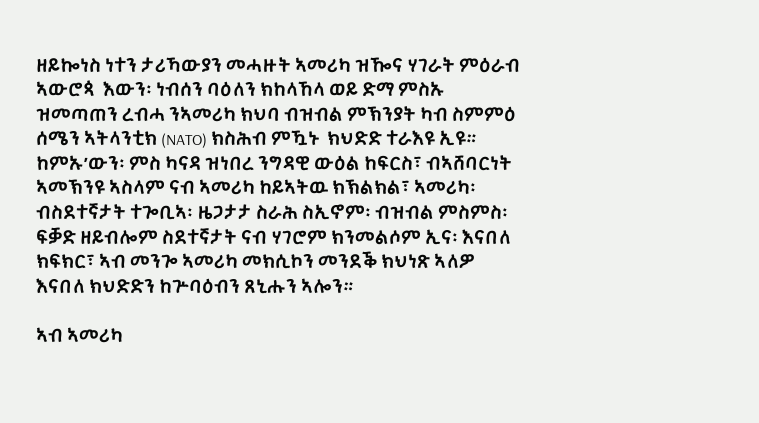ዘይኰነስ ነተን ታሪኻውያን መሓዙት ኣመሪካ ዝዀና ሃገራት ምዕራብ ኣውሮጳ  እውን፡ ነብሰን ባዕለን ክከላኸላ ወይ ድማ ምስኡ ዝመጣጠን ረብሓ ንኣመሪካ ክህባ ብዝብል ምኽንያት ካብ ስምምዕ ሰሜን ኣትላንቲክ (NATO) ክስሕብ ምዃኑ  ክህድድ ተራእዩ ኢዩ። ከምኡ’ውን፡ ምስ ካናዳ ዝነበረ ንግዳዊ ውዕል ከፍርስ፣ ብኣሸባርነት ኣመኽንዩ ኣስላም ናብ ኣመሪካ ከይኣትዉ ክኽልክል፣ ኣመሪካ፡ ብስደተኛታት ተጐቢኣ፡ ዜጋታታ ስራሕ ስኢኖም፡ ብዝብል ምስምስ፡ ፍቓድ ዘይብሎም ስደተኛታት ናብ ሃገሮም ክንመልሶም ኢና፡ እናበለ ክፍክር፣ ኣብ መንጐ ኣመሪካ መክሲኮን መንደቕ ክህነጽ ኣለዎ እናበለ ክህድድን ከጕባዕብን ጸኒሑን ኣሎን።

ኣብ ኣመሪካ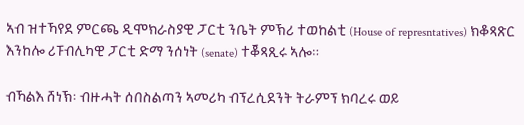ኣብ ዝተኻየደ ምርጫ ዲሞክራስያዊ ፓርቲ ንቤት ምኽሪ ተወከልቲ (House of represntatives) ክቆጻጽር እንከሎ ሪፑብሊካዊ ፓርቲ ድማ ንሰነት (senate) ተቖጻጺሩ ኣሎ።

ብኻልእ ሸነኽ፡ ብዙሓት ሰበስልጣን ኣመሪካ ብፕረሲደንት ትራምፕ ክባረሩ ወይ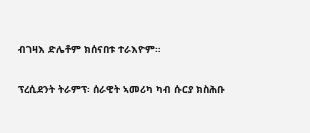ብገዛእ ድሌቶም ክሰናበቱ ተራእዮም።

ፕረሲደንት ትራምፕ፡ ሰራዊት ኣመሪካ ካብ ሱርያ ክስሕቡ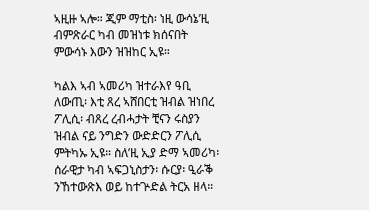ኣዚዙ ኣሎ። ጂም ማቲስ፡ ነዚ ውሳኔ’ዚ ብምጽራር ካብ መዝነቱ ክሰናበት ምውሳኑ እውን ዝዝከር ኢዩ።

ካልእ ኣብ ኣመሪካ ዝተራእየ ዓቢ ለውጢ፡ እቲ ጸረ ኣሸበርቲ ዝብል ዝነበረ ፖሊሲ፡ ብጸረ ረብሓታት ቺናን ሩስያን ዝብል ናይ ንግድን ውድድርን ፖሊሲ ምትካኡ ኢዩ። ስለ’ዚ ኢያ ድማ ኣመሪካ፡ ሰራዊታ ካብ ኣፍጋኒስታን፡ ሱርያ፡ ዒራቕ ንኸተውጽእ ወይ ከተጕድል ትርአ ዘላ።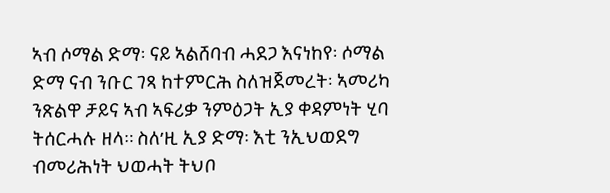ኣብ ሶማል ድማ፡ ናይ ኣልሸባብ ሓደጋ እናነከየ፡ ሶማል ድማ ናብ ንቡር ገጻ ከተምርሕ ስለዝጀመረት፡ ኣመሪካ ንጽልዋ ቻይና ኣብ ኣፍሪቃ ንምዕጋት ኢያ ቀዳምነት ሂባ ትሰርሓሉ ዘላ። ስለ’ዚ ኢያ ድማ፡ እቲ ንኢህወደግ ብመሪሕነት ህወሓት ትህቦ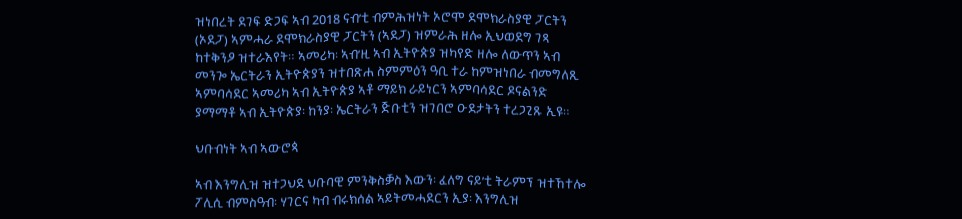ዝነበረት ደገፍ ድጋፍ ኣብ 2018 ናብ’ቲ ብምሕዝነት ኦሮሞ ደሞክራስያዊ ፓርትን (ኦደፓ) ኣምሓራ ደሞክራስያዊ ፓርትን (ኣደፓ) ዝምራሕ ዘሎ ኢህወደግ ገጻ ከተቅንዖ ዝተራእየት። ኣመሪካ፡ ኣብ’ዚ ኣብ ኢትዮጵያ ዝካየድ ዘሎ ለውጥን ኣብ መንጐ ኤርትራን ኢትዮጵያን ዝተበጽሐ ስምምዕን ዓቢ ተራ ከምዝነበራ ብመግለጺ ኣምባሳደር ኣመሪካ ኣብ ኢትዮጵያ ኣቶ ማይክ ራይነርን ኣምባሳደር ዶናልንድ ያማማቶ ኣብ ኢትዮጵያ፡ ከንያ፡ ኤርትራን ጅቡቲን ዝገበሮ ዑደታትን ተረጋጊጹ ኢዩ።

ህቡብነት ኣብ ኣውሮጳ

ኣብ እንግሊዝ ዝተጋህደ ህቡባዊ ምንቅስቓስ እውን፡ ፈለግ ናይ’ቲ ትራምፕ ዝተኸተሎ ፖሊሲ ብምስዓብ፡ ሃገርና ካብ ብሩክሰል ኣይትመሓደርን ኢያ፡ እንግሊዝ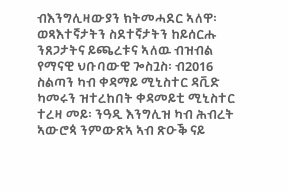ብእንግሊዛውያን ክትመሓደር ኣለዋ፡ ወጻእተኛታትን ስደተኛታትን ከይሰርሑ ንጸጋታትና ይጫረቱና ኣለዉ ብዝብል የማናዊ ህቡባውዊ ጐስጓስ፡ ብ2016 ስልጣን ካብ ቀዳማይ ሚኒስተር ዳቪድ ካመሩን ዝተረከበት ቀዳመይቲ ሚኒስተር ተረዛ መይ፡ ንዓዲ እንግሊዝ ካብ ሕብረት ኣውሮጳ ንምውጽኣ ኣብ ጽዑቕ ናይ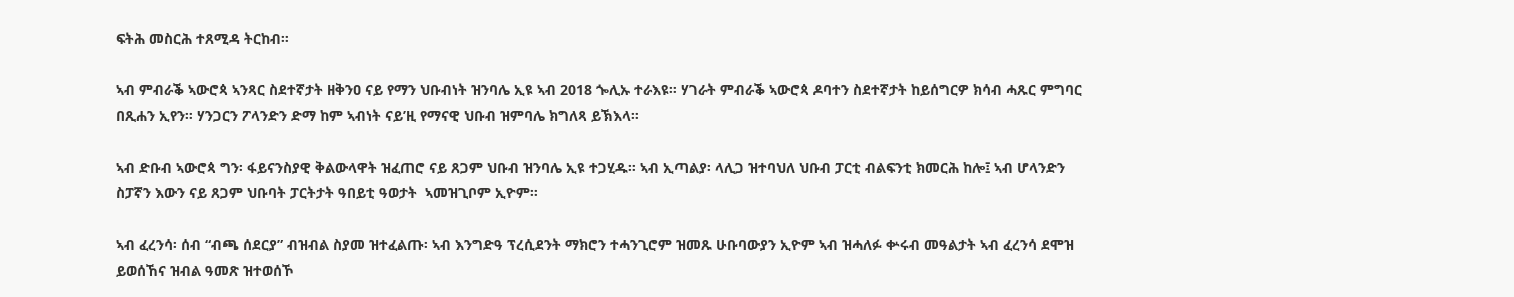ፍትሕ መስርሕ ተጸሚዳ ትርከብ።

ኣብ ምብራቕ ኣውሮጳ ኣንጻር ስደተኛታት ዘቅንዐ ናይ የማን ህቡብነት ዝንባሌ ኢዩ ኣብ 2018 ጐሊኡ ተራእዩ። ሃገራት ምብራቕ ኣውሮጳ ዶባተን ስደተኛታት ከይሰግርዎ ክሳብ ሓጹር ምግባር በጺሐን ኢየን። ሃንጋርን ፖላንድን ድማ ከም ኣብነት ናይ’ዚ የማናዊ ህቡብ ዝምባሌ ክግለጻ ይኽእላ።

ኣብ ድቡብ ኣውሮጳ ግን፡ ፋይናንስያዊ ቅልውላዋት ዝፈጠሮ ናይ ጸጋም ህቡብ ዝንባሌ ኢዩ ተጋሂዱ። ኣብ ኢጣልያ፡ ላሊጋ ዝተባህለ ህቡብ ፓርቲ ብልፍንቲ ክመርሕ ከሎ፤ ኣብ ሆላንድን ስፓኛን እውን ናይ ጸጋም ህቡባት ፓርትታት ዓበይቲ ዓወታት  ኣመዝጊቦም ኢዮም።

ኣብ ፈረንሳ፡ ሰብ “ብጫ ሰደርያ” ብዝብል ስያመ ዝተፈልጡ፡ ኣብ እንግድዓ ፕረሲደንት ማክሮን ተሓንጊሮም ዝመጹ ሁቡባውያን ኢዮም ኣብ ዝሓለፉ ቍሩብ መዓልታት ኣብ ፈረንሳ ደሞዝ ይወሰኸና ዝብል ዓመጽ ዝተወሰኾ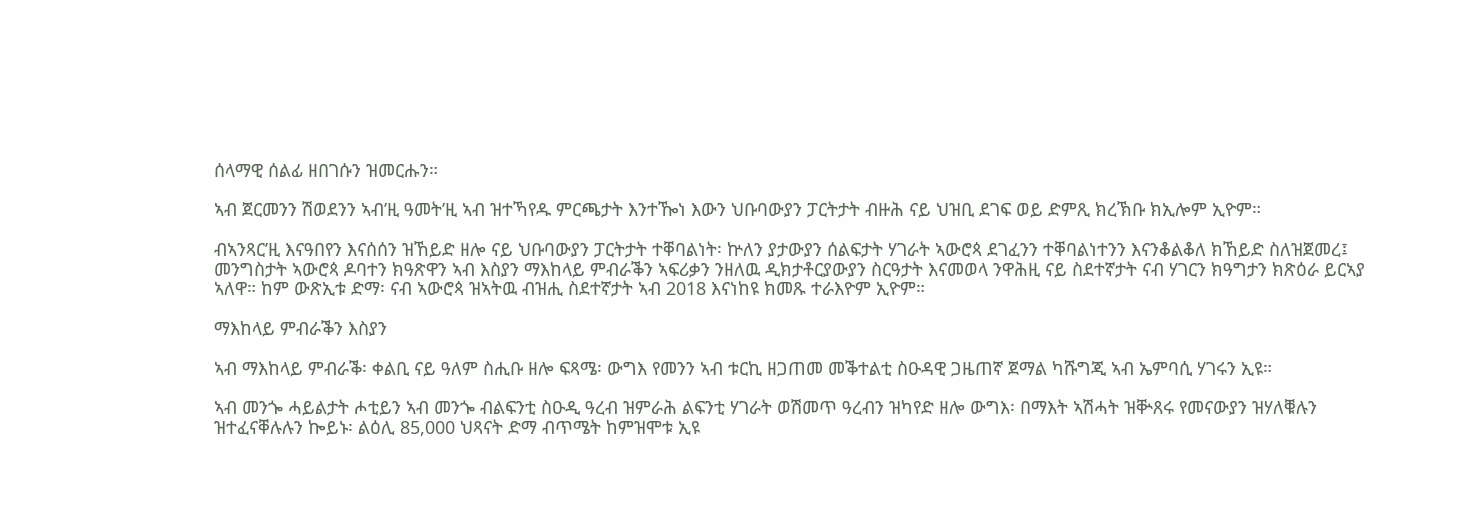ሰላማዊ ሰልፊ ዘበገሱን ዝመርሑን።

ኣብ ጀርመንን ሽወደንን ኣብ’ዚ ዓመት’ዚ ኣብ ዝተኻየዱ ምርጫታት እንተዀነ እውን ህቡባውያን ፓርትታት ብዙሕ ናይ ህዝቢ ደገፍ ወይ ድምጺ ክረኽቡ ክኢሎም ኢዮም።

ብኣንጻር’ዚ እናዓበየን እናሰሰን ዝኸይድ ዘሎ ናይ ህቡባውያን ፓርትታት ተቐባልነት፡ ኵለን ያታውያን ሰልፍታት ሃገራት ኣውሮጳ ደገፈንን ተቐባልነተንን እናንቆልቆለ ክኸይድ ስለዝጀመረ፤ መንግስታት ኣውሮጳ ዶባተን ክዓጽዋን ኣብ እስያን ማእከላይ ምብራቕን ኣፍሪቃን ንዘለዉ ዲክታቶርያውያን ስርዓታት እናመወላ ንዋሕዚ ናይ ስደተኛታት ናብ ሃገርን ክዓግታን ክጽዕራ ይርኣያ ኣለዋ። ከም ውጽኢቱ ድማ፡ ናብ ኣውሮጳ ዝኣትዉ ብዝሒ ስደተኛታት ኣብ 2018 እናነከዩ ክመጹ ተራእዮም ኢዮም።

ማእከላይ ምብራቕን እስያን

ኣብ ማእከላይ ምብራቕ፡ ቀልቢ ናይ ዓለም ስሒቡ ዘሎ ፍጻሜ፡ ውግእ የመንን ኣብ ቱርኪ ዘጋጠመ መቕተልቲ ስዑዳዊ ጋዜጠኛ ጀማል ካሹግጂ ኣብ ኤምባሲ ሃገሩን ኢዩ።

ኣብ መንጐ ሓይልታት ሖቲይን ኣብ መንጐ ብልፍንቲ ስዑዲ ዓረብ ዝምራሕ ልፍንቲ ሃገራት ወሽመጥ ዓረብን ዝካየድ ዘሎ ውግእ፡ በማእት ኣሽሓት ዝቝጸሩ የመናውያን ዝሃለቑሉን ዝተፈናቐሉሉን ኰይኑ፡ ልዕሊ 85,000 ህጻናት ድማ ብጥሜት ከምዝሞቱ ኢዩ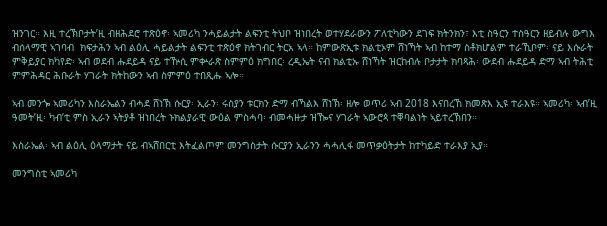ዝንገር። እዚ ተረኽቦታት’ዚ ብዘሕደሮ ተጽዕኖ፡ ኣመሪካ ንሓይልታት ልፍንቲ ትህቦ ዝነበረት ወተሃደራውን ፖለቲካውን ደገፍ ክትንክን፣ እቲ ስዓርን ተስዓርን ዘይብሉ ውግእ ብሰላማዊ ኣገባብ  ክፍታሕን ኣብ ልዕሊ ሓይልታት ልፍንቲ ተጽዕኖ ክትገብር ትርአ ኣላ። ከምውጽኢቱ ክልቲኦም ሸነኻት ኣብ ከተማ ስቶክሆልም ተራኺቦም፡ ናይ እሱራት ምቅይያር ክካየድ፡ ኣብ ወደብ ሑደይዳ ናይ ተዅሲ ምቍራጽ ስምምዕ ክግበር፡ ረዲኤት ናብ ክልቲኡ ሸነኻት ዝርከብሉ ቦታታት ክባጻሕ፡ ውደብ ሑደይዳ ድማ ኣብ ትሕቲ ምምሕዳር ሕቡራት ሃገራት ክትከውን ኣብ ስምምዕ ተበጺሑ ኣሎ።

ኣብ መንጐ ኣመሪካን እስራኤልን ብሓደ ሸነኽ ሱርያ፡ ኢራን፡ ሩስያን ቱርክን ድማ ብኻልእ ሸነኽ፡ ዘሎ ወጥሪ ኣብ 2018 እናበረኸ ክመጽእ ኢዩ ተራእዩ። ኣመሪካ፡ ኣብ’ዚ ዓመት’ዚ፡ ካብ’ቲ ምስ ኢራን ኣትያቶ ዝነበረት ኑክልያራዊ ውዕል ምስሓባ፡ ብመሓዙታ ዝዀና ሃገራት ኣውሮጳ ተቐባልነት ኣይተረኽበን።

እስራኤል፡ ኣብ ልዕሊ ዕላማታት ናይ ብኣሸበርቲ እትፈልጦም መንግስታት ሱርያን ኢራንን ሓሓሊፋ መጥቃዕትታት ከተካይድ ተራእያ ኢያ።

መንግስቲ ኣመሪካ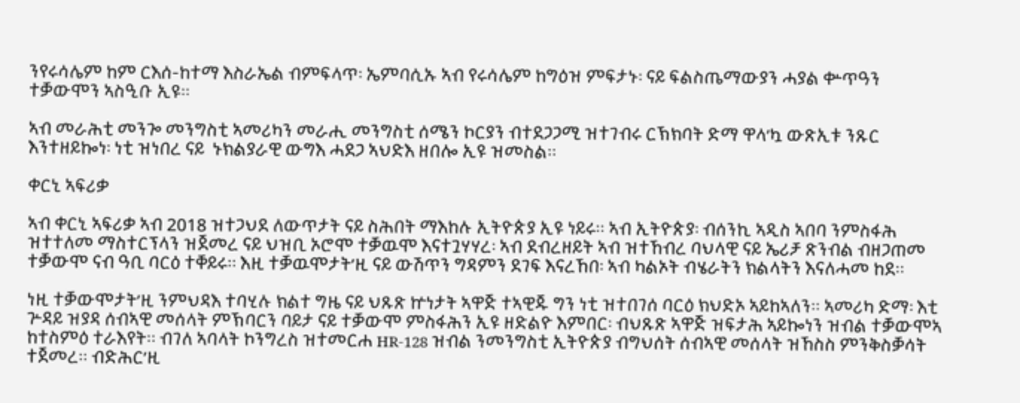ንየሩሳሌም ከም ርእሰ-ከተማ እስራኤል ብምፍላጥ፡ ኤምባሲኡ ኣብ የሩሳሌም ከግዕዝ ምፍታኑ፡ ናይ ፍልስጤማውያን ሓያል ቍጥዓን ተቓውሞን ኣስዒቡ ኢዩ።

ኣብ መራሕቲ መንጐ መንግስቲ ኣመሪካን መራሒ መንግስቲ ሰሜን ኮርያን ብተደጋጋሚ ዝተገብሩ ርኽክባት ድማ ዋላ’ኳ ውጽኢቱ ንጹር እንተዘይኰነ፡ ነቲ ዝነበረ ናይ  ኑክልያራዊ ውግእ ሓደጋ ኣህድእ ዘበሎ ኢዩ ዝመስል።

ቀርኒ ኣፍሪቃ

ኣብ ቀርኒ ኣፍሪቃ ኣብ 2018 ዝተጋህደ ለውጥታት ናይ ስሕበት ማእከሉ ኢትዮጵያ ኢዩ ነይሩ። ኣብ ኢትዮጵያ፡ ብሰንኪ ኣዲስ ኣበባ ንምስፋሕ ዝተተለመ ማስተርፕላን ዝጀመረ ናይ ህዝቢ ኦሮሞ ተቓዉሞ እናተጓሃሃረ፡ ኣብ ደብረዘይት ኣብ ዝተኸብረ ባህላዊ ናይ ኤሪቻ ጽንብል ብዘጋጠመ ተቓውሞ ናብ ዓቢ ባርዕ ተቐይሩ። እዚ ተቓዉሞታት’ዚ ናይ ውሽጥን ግዳምን ደገፍ እናረኸበ፡ ኣብ ካልኦት ብሄራትን ክልላትን እናለሓመ ከደ።

ነዚ ተቓውሞታት’ዚ ንምህዳእ ተባሂሉ ክልተ ግዜ ናይ ህጹጽ ኵነታት ኣዋጅ ተኣዊጁ ግን ነቲ ዝተበገሰ ባርዕ ክህድኦ ኣይከኣለን። ኣመሪካ ድማ፡ እቲ ጕዳይ ዝያዳ ሰብኣዊ መሰላት ምኽባርን ባይታ ናይ ተቓውሞ ምስፋሕን ኢዩ ዘድልዮ እምበር፡ ብህጹጽ ኣዋጅ ዝፍታሕ ኣይኰነን ዝብል ተቓውሞኣ ከተስምዕ ተራእየት። ብገለ ኣባላት ኮንግረስ ዝተመርሐ HR-128 ዝብል ንመንግስቲ ኢትዮጵያ ብግህሰት ሰብኣዊ መሰላት ዝኸስስ ምንቅስቓሳት ተጀመረ። ብድሕር’ዚ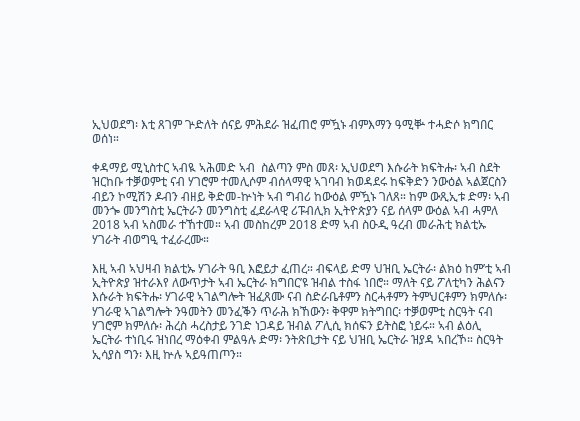ኢህወደግ፡ እቲ ጸገም ጕድለት ሰናይ ምሕደራ ዝፈጠሮ ምዃኑ ብምእማን ዓሚቝ ተሓድሶ ክግበር ወሰነ።

ቀዳማይ ሚኒስተር ኣብዪ ኣሕመድ ኣብ  ስልጣን ምስ መጸ፡ ኢህወደግ እሱራት ክፍትሑ፡ ኣብ ስደት ዝርከቡ ተቓወምቲ ናብ ሃገሮም ተመሊሶም ብሰላማዊ ኣገባብ ክወዳደሩ ከፍቅድን ንውዕል ኣልጀርስን ብይን ኮሚሽን ዶብን ብዘይ ቅድመ-ኵነት ኣብ ግብሪ ከውዕል ምዃኑ ገለጸ። ከም ውጺኢቱ ድማ፡ ኣብ መንጐ መንግስቲ ኤርትራን መንግስቲ ፈደራላዊ ሪፑብሊክ ኢትዮጵያን ናይ ሰላም ውዕል ኣብ ሓምለ 2018 ኣብ ኣስመራ ተኸተመ። ኣብ መስከረም 2018 ድማ ኣብ ስዑዲ ዓረብ መራሕቲ ክልቲኡ ሃገራት ብወግዒ ተፈራረሙ።

እዚ ኣብ ኣህዛብ ክልቲኡ ሃገራት ዓቢ እፎይታ ፈጠረ። ብፍላይ ድማ ህዝቢ ኤርትራ፡ ልክዕ ከም’ቲ ኣብ ኢትዮጵያ ዝተራእየ ለውጥታት ኣብ ኤርትራ ክግበር’ዩ ዝብል ተስፋ ነበሮ። ማለት ናይ ፖለቲካን ሕልናን እሱራት ክፍትሑ፡ ሃገራዊ ኣገልግሎት ዝፈጸሙ ናብ ስድራቤቶምን ስርሓቶምን ትምህርቶምን ክምለሱ፡ ሃገራዊ ኣገልግሎት ንዓመትን መንፈቕን ጥራሕ ክኸውን፡ ቅዋም ክትግበር፡ ተቓወምቲ ስርዓት ናብ ሃገሮም ክምለሱ፡ ሕረስ ሓረስታይ ንገድ ነጋዳይ ዝብል ፖሊሲ ክሰፍን ይትስፎ ነይሩ። ኣብ ልዕሊ ኤርትራ ተነቢሩ ዝነበረ ማዕቀብ ምልዓሉ ድማ፡ ንትጽቢታት ናይ ህዝቢ ኤርትራ ዝያዳ ኣበረኾ። ስርዓት ኢሳያስ ግን፡ እዚ ኵሉ ኣይዓጠጦን።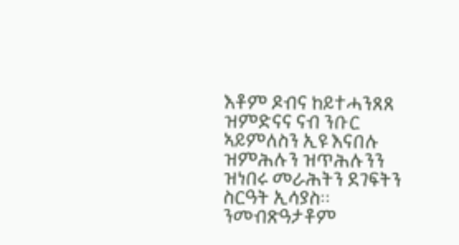እቶም ዶብና ከይተሓንጸጸ ዝምድናና ናብ ንቡር ኣይምለስን ኢዩ እናበሉ ዝምሕሉን ዝጥሕሉንን ዝነበሩ መራሕትን ደገፍትን ስርዓት ኢሳያስ፡፡ ንመብጽዓታቶም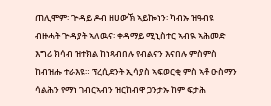ጠሊሞም፡ ጕዳይ ዶብ ዘሀውኽ ኣይኰነን፡ ካብኡ ዝዓብዩ ብዙሓት ጕዳያት ኣለዉና፡ ቀዳማይ ሚኒስተር ኣብዪ ኣሕመድ እግሪ ክሳብ ዝተክል ከነጻብበሉ የብልናን እናበሉ ምስምስ ከብዝሑ ተራእዩ። ፕረሲደንት ኢሳያስ ኣፍወርቂ ምስ ኣቶ ዑስማን ሳልሕን የማነ ገብርኣብን ዝርከብዋ ጋንታኡ ከም ፍታሕ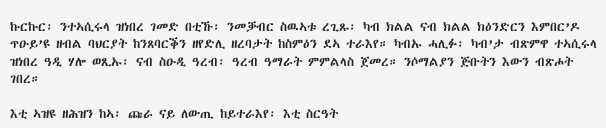ኩርኩር፡ ንተኣሲሩላ ዝነበረ ገመድ በቲኹ፡ ንመቓብር ስዉኣቱ ረጊጹ፡ ካብ ክልል ናብ ክልል ክዕንድርን እምበር’ዶ ጥዑይ’ዩ ዘብል ባህርያት ከንጸባርቕን ዘየድሊ ዘረባታት ከስምዕን ደኣ ተራእየ። ካብኡ ሓሊፉ፡ ካብ’ታ ብጽምዋ ተኣሲሩላ ዝነበረ ዓዲ ሃሎ ወጺኡ፡ ናብ ስዑዲ ዓረብ፡ ዓረብ ዓማራት ምምልላስ ጀመረ። ንሶማልያን ጅቡትን እውን ብጽሖት ገበረ።

እቲ ኣዝዩ ዘሕዝን ከኣ፡ ጩራ ናይ ለውጢ ከይተራእየ፡ እቲ ስርዓት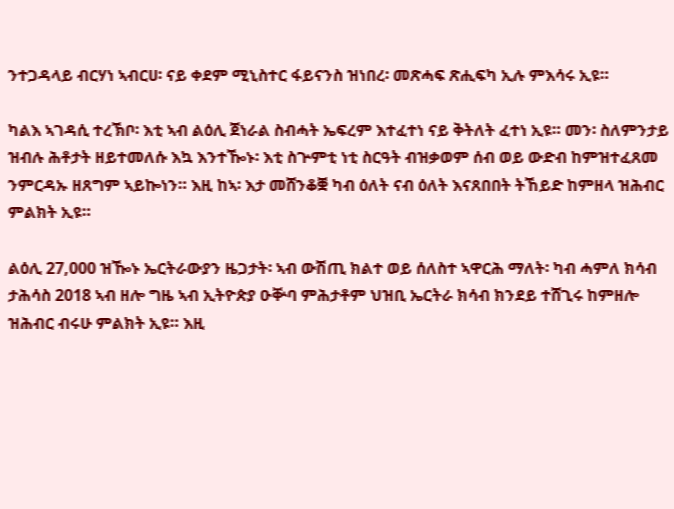ንተጋዳላይ ብርሃነ ኣብርሀ፡ ናይ ቀደም ሚኒስተር ፋይናንስ ዝነበረ፡ መጽሓፍ ጽሒፍካ ኢሉ ምእሳሩ ኢዩ።

ካልእ ኣገዳሲ ተረኽቦ፡ እቲ ኣብ ልዕሊ ጀነራል ስብሓት ኤፍረም እተፈተነ ናይ ቅትለት ፈተነ ኢዩ። መን፡ ስለምንታይ ዝብሉ ሕቶታት ዘይተመለሱ እኳ እንተዀኑ፡ እቲ ስጕምቲ ነቲ ስርዓት ብዝቃወም ሰብ ወይ ውድብ ከምዝተፈጸመ ንምርዳኡ ዘጸግም ኣይኰነን። እዚ ከኣ፡ እታ መሸንቆቛ ካብ ዕለት ናብ ዕለት እናጸበበት ትኸይድ ከምዘላ ዝሕብር ምልክት ኢዩ።

ልዕሊ 27,000 ዝዀኑ ኤርትራውያን ዜጋታት፡ ኣብ ውሽጢ ክልተ ወይ ሰለስተ ኣዋርሕ ማለት፡ ካብ ሓምለ ክሳብ ታሕሳስ 2018 ኣብ ዘሎ ግዜ ኣብ ኢትዮጵያ ዑቝባ ምሕታቶም ህዝቢ ኤርትራ ክሳብ ክንደይ ተሸጊሩ ከምዘሎ ዝሕብር ብሩሁ ምልክት ኢዩ። እዚ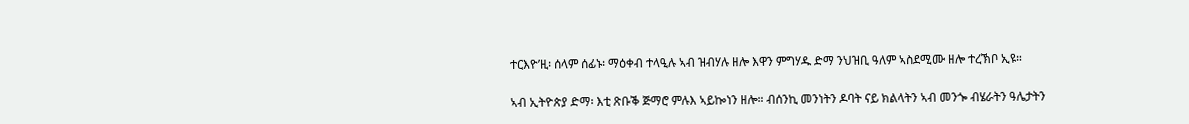ተርእዮ’ዚ፡ ሰላም ሰፊኑ፡ ማዕቀብ ተላዒሉ ኣብ ዝብሃሉ ዘሎ እዋን ምግሃዱ ድማ ንህዝቢ ዓለም ኣስደሚሙ ዘሎ ተረኽቦ ኢዩ።

ኣብ ኢትዮጵያ ድማ፡ እቲ ጽቡቕ ጅማሮ ምሉእ ኣይኰነን ዘሎ። ብሰንኪ መንነትን ዶባት ናይ ክልላትን ኣብ መንጐ ብሄራትን ዓሌታትን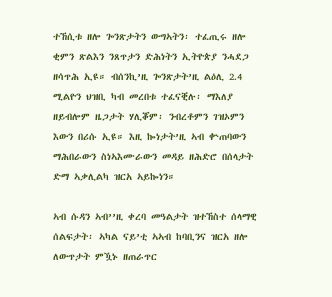ተኸሲቱ ዘሎ ጐንጽታትን ውግኣትን፡ ተፈጢሩ ዘሎ ቂምን ጽልእን ንጸጥታን ድሕነትን ኢትዮጵያ ንሓደጋ ዘሳጥሕ ኢዩ። ብሰንኪ’ዚ ጐንጽታት’ዚ ልዕሊ 2.4 ሚልዮን ህዝቢ ካብ መረበቱ ተፈናቒሉ፡ ማእለያ ዘይብሎም ዜጋታት ሃሊቖም፡ ንብረቶምን ገዝኦምን እውን በሪሱ ኢዩ። እዚ ኰነታት’ዚ ኣብ ቍጠባውን ማሕበራውን ስነኣእሙራውን መዳይ ዘሕድሮ በሰላታት ድማ ኣቃሊልካ ዝርአ ኣይኰነን።

ኣብ ሱዳን ኣብ’’ዚ ቀረባ መዓልታት ዝተኸስተ ሰላማዊ ሰልፍታት፡ ኣካል ናይ’ቲ ኣኣብ ከባቢንና ዝርአ ዘሎ ለውጥታት ምዃኑ ዘጠራጥር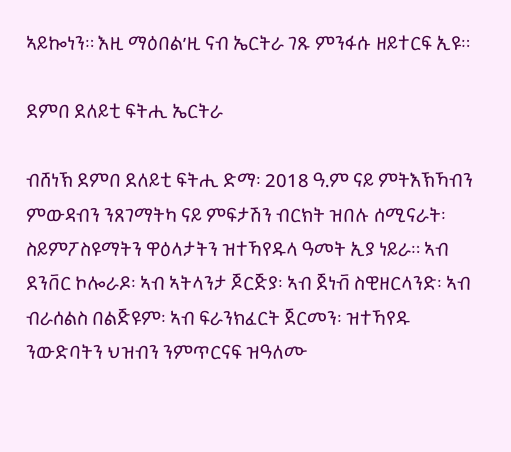ኣይኰነን። እዚ ማዕበል’ዚ ናብ ኤርትራ ገጹ ምንፋሱ ዘይተርፍ ኢዩ።

ደምበ ደለይቲ ፍትሒ ኤርትራ

ብሸነኽ ደምበ ደለይቲ ፍትሒ ድማ፡ 2018 ዓ.ም ናይ ምትእኽኻብን ምውዳብን ንጸገማትካ ናይ ምፍታሽን ብርክት ዝበሉ ሰሚናራት፡ ስይምፖስዩማትን ዋዕላታትን ዝተኻየዱላ ዓመት ኢያ ነይራ። ኣብ ደንቨር ኮሎራዶ፡ ኣብ ኣትላንታ ጆርጅያ፡ ኣብ ጀነቭ ስዊዘርላንድ፡ ኣብ ብራሰልስ በልጅዩም፡ ኣብ ፍራንክፈርት ጀርመን፡ ዝተኻየዱ ንውድባትን ህዝብን ንምጥርናፍ ዝዓለሙ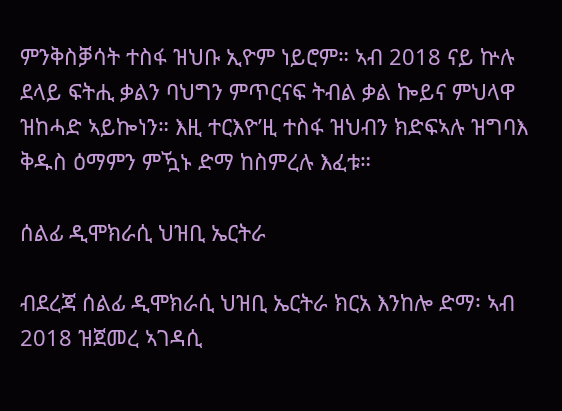ምንቅስቓሳት ተስፋ ዝህቡ ኢዮም ነይሮም። ኣብ 2018 ናይ ኵሉ ደላይ ፍትሒ ቃልን ባህግን ምጥርናፍ ትብል ቃል ኰይና ምህላዋ ዝከሓድ ኣይኰነን። እዚ ተርእዮ’ዚ ተስፋ ዝህብን ክድፍኣሉ ዝግባእ ቅዱስ ዕማምን ምዃኑ ድማ ከስምረሉ እፈቱ።

ሰልፊ ዲሞክራሲ ህዝቢ ኤርትራ

ብደረጃ ሰልፊ ዲሞክራሲ ህዝቢ ኤርትራ ክርአ እንከሎ ድማ፡ ኣብ 2018 ዝጀመረ ኣገዳሲ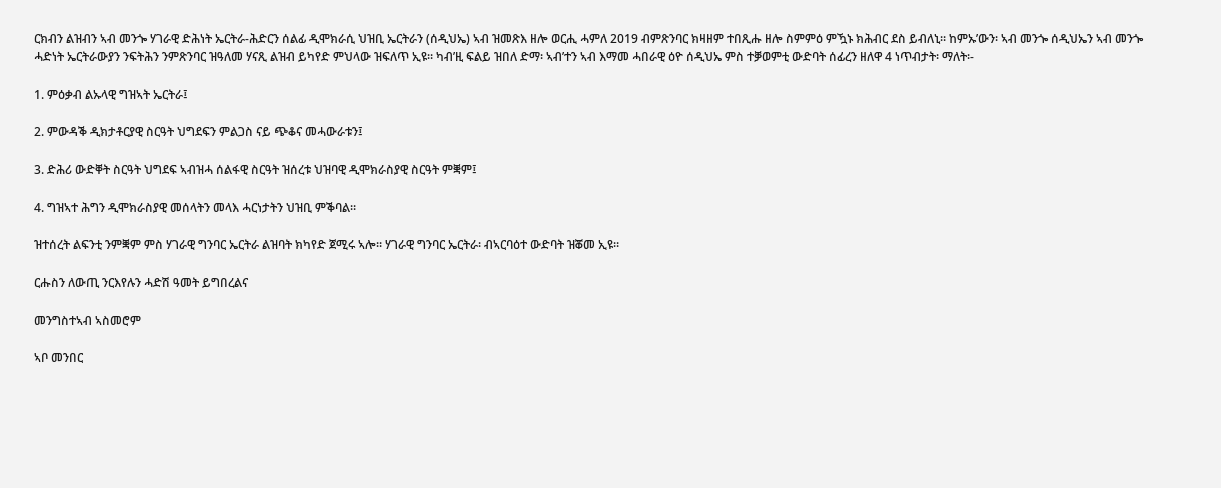ርክብን ልዝብን ኣብ መንጐ ሃገራዊ ድሕነት ኤርትራ-ሕድርን ሰልፊ ዲሞክራሲ ህዝቢ ኤርትራን (ሰዲህኤ) ኣብ ዝመጽእ ዘሎ ወርሒ ሓምለ 2019 ብምጽንባር ክዛዘም ተበጺሑ ዘሎ ስምምዕ ምዃኑ ክሕብር ደስ ይብለኒ። ከምኡ’ውን፡ ኣብ መንጐ ሰዲህኤን ኣብ መንጐ ሓድነት ኤርትራውያን ንፍትሕን ንምጽንባር ዝዓለመ ሃናጺ ልዝብ ይካየድ ምህላው ዝፍለጥ ኢዩ። ካብ’ዚ ፍልይ ዝበለ ድማ፡ ኣብ’ተን ኣብ እማመ ሓበራዊ ዕዮ ሰዲህኤ ምስ ተቓወምቲ ውድባት ሰፊረን ዘለዋ 4 ነጥብታት፡ ማለት፡-

1. ምዕቃብ ልኡላዊ ግዝኣት ኤርትራ፤

2. ምውዳቕ ዲክታቶርያዊ ስርዓት ህግደፍን ምልጋስ ናይ ጭቆና መሓውራቱን፤

3. ድሕሪ ውድቐት ስርዓት ህግደፍ ኣብዝሓ ሰልፋዊ ስርዓት ዝሰረቱ ህዝባዊ ዲሞክራስያዊ ስርዓት ምቛም፤

4. ግዝኣተ ሕግን ዲሞክራስያዊ መሰላትን መላእ ሓርነታትን ህዝቢ ምቕባል።

ዝተሰረት ልፍንቲ ንምቛም ምስ ሃገራዊ ግንባር ኤርትራ ልዝባት ክካየድ ጀሚሩ ኣሎ። ሃገራዊ ግንባር ኤርትራ፡ ብኣርባዕተ ውድባት ዝቖመ ኢዩ።

ርሑስን ለውጢ ንርእየሉን ሓድሽ ዓመት ይግበረልና

መንግስተኣብ ኣስመሮም

ኣቦ መንበር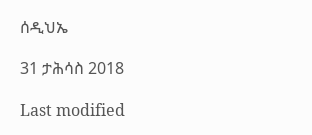ሰዲህኤ

31 ታሕሳስ 2018

Last modified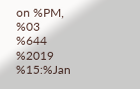on %PM, %03 %644 %2019 %15:%Jan